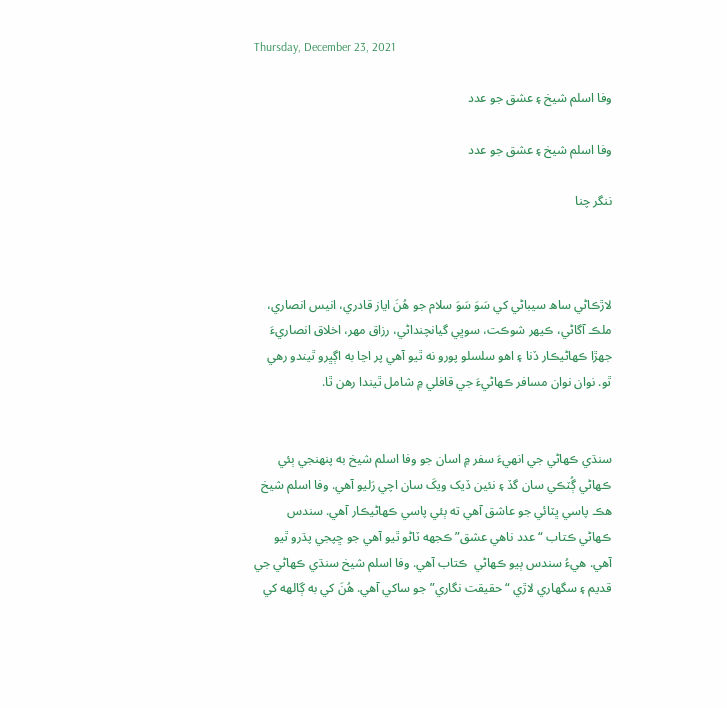Thursday, December 23, 2021

وفا اسلم شيخ ۽ عشق جو عدد

وفا اسلم شيخ ۽ عشق جو عدد

ننگر چنا



لاڙڪاڻي ساھ سيباڻي کي سَوَ سَوَ سلام جو هُنَ اياز قادري، انيس انصاري، ملڪ آگاڻي، ڪيھر شوڪت، سوڀي گيانچنداڻي، رزاق مھر، اخلاق انصاريءَ جھڙا ڪھاڻيڪار ڏنا ۽ اهو سلسلو پورو نه ٿيو آهي پر اڃا به اڳڀرو ٿيندو رهي ٿو. نوان نوان مسافر ڪھاڻيءَ جي قافلي ۾ شامل ٿيندا رهن ٿا.


سنڌي ڪھاڻي جي انهيءَ سفر ۾ اسان جو وفا اسلم شيخ به پنھنجي ٻئي ڪھاڻي ڳُٽڪي سان گڏ ۽ نئين ڏيک ويکَ سان اچي رَليو آهي. وفا اسلم شيخ هڪ پاسي ڀٽائي جو عاشق آهي ته ٻئي پاسي ڪھاڻيڪار آهي. سندس ڪھاڻي ڪتاب “عدد ناهي عشق” ڪجهه ٽاڻو ٿيو آهي جو ڇپجي پڌرو ٿيو آهي. هيءُ سندس ٻيو ڪھاڻي  ڪتاب آهي. وفا اسلم شيخ سنڌي ڪھاڻي جي قديم ۽ سگهاري لاڙي “حقيقت نگاري” جو ساکي آهي. هُنَ کي به ڳالهه کي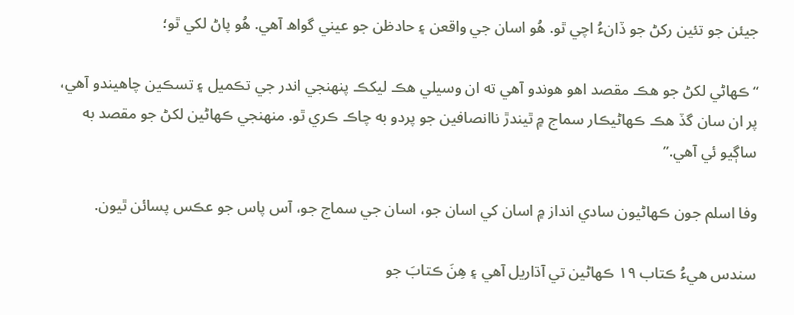جيئن جو تئين رکڻ جو ڏانءُ اچي ٿو. هُو اسان جي واقعن ۽ حادظن جو عيني گواھ آهي. هُو پاڻ لکي ٿو؛

“ڪھاڻي لکڻ جو هڪ مقصد اهو هوندو آهي ته ان وسيلي هڪ ليکڪ پنھنجي اندر جي تڪميل ۽ تسڪين چاهيندو آهي، پر ان سان گڏ هڪ ڪھاڻيڪار سماج ۾ ٿيندڙ ناانصافين جو پردو به چاڪ ڪري ٿو. منھنجي ڪھاڻين لکڻ جو مقصد به ساڳيو ئي آهي.”

وفا اسلم جون ڪھاڻيون سادي انداز ۾ اسان کي اسان جو، اسان جي سماج جو، آس پاس جو عڪس پسائن ٿيون.

سندس هيءُ ڪتاب ۱۹ ڪھاڻين تي آڌاريل آهي ۽ هِنَ ڪتابَ جو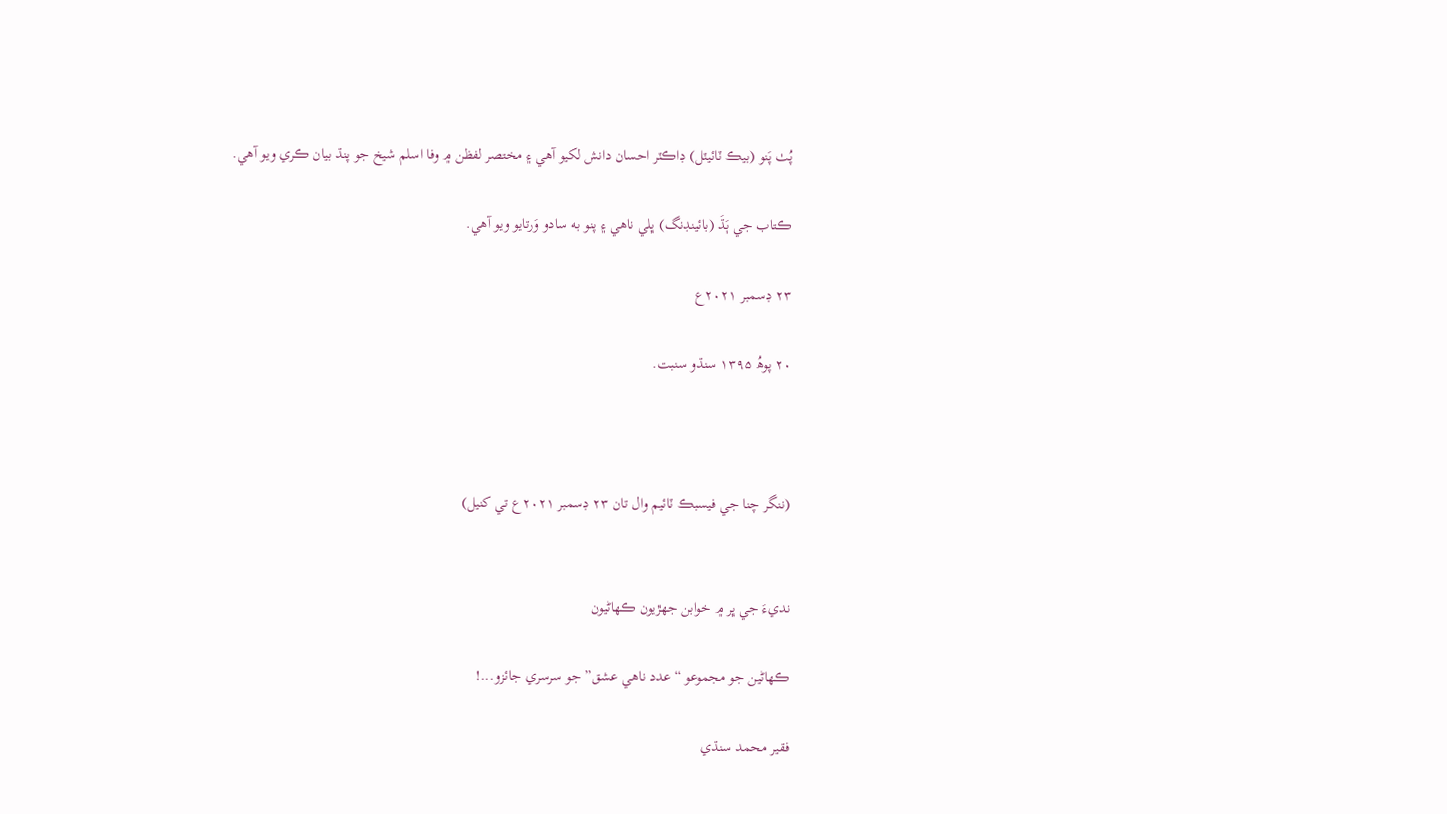پُٺ پَنو (بيڪ ٽائيٽل) ڊاڪٽر احسان دانش لکيو آهي ۽ مختصر لفظن ۾ وفا اسلم شيخ جو پنڌ بيان ڪري ويو آهي.

ڪتاب جي ٻَڌَ (بائينڊنگ) ڀلي ناهي ۽ پنو به سادو وَرتايو ويو آهي.

۲۳ ڊسمبر ۲۰۲۱ع

۲۰ پوھُ ۱۳۹۵ سنڌو سنبت.



(ننگر چنا جي فيسبڪ ٽائيم وال تان ۲۳ ڊسمبر ۲۰۲۱ع تي کنيل)


نديءَ جي ڀر ۾ خوابن جهڙيون ڪهاڻيون

ڪهاڻين جو مجموعو “عدد ناهي عشق” جو سرسري جائزو...!

فقير محمد سنڌي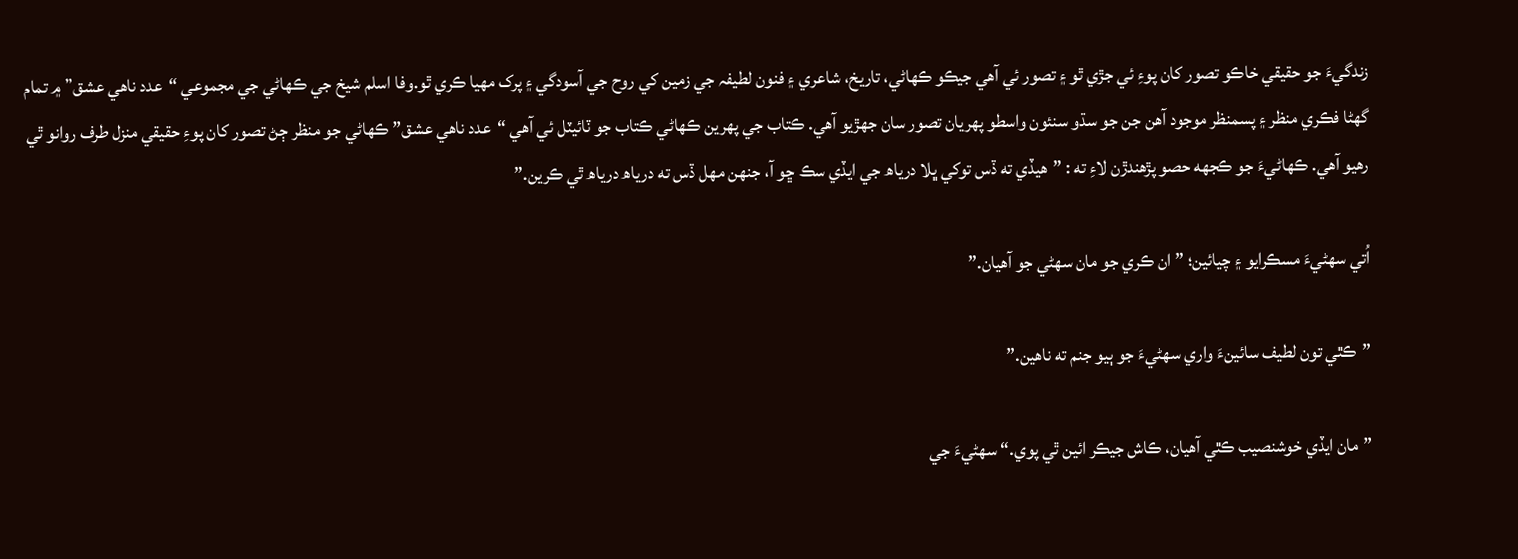زندگيءَ جو حقيقي خاڪو تصور کان پوءِ ئي جڙي ٿو ۽ تصور ئي آهي جيڪو ڪهاڻي، تاريخ، شاعري ۽ فنون لطيفہ جي زمين کي روح جي آسودگي ۽ پرک مهيا ڪري ٿو.وفا اسلم شيخ جي ڪهاڻي جي مجموعي “عدد ناهي عشق” ۾ تمام گهڻا فڪري منظر ۽ پسمنظر موجود آهن جن جو سڌو سنئون واسطو پهريان تصور سان جهڙيو آهي. ڪتاب جي پهرين ڪهاڻي ڪتاب جو ٽائيٽل ئي آهي “عدد ناهي عشق” ڪهاڻي جو منظر ڄڻ تصور کان پوءِ حقيقي منزل طرف روانو ٿي رهيو آهي. ڪهاڻيءَ جو ڪجهه حصو پڙهندڙن لاءِ ته : ”هيڏي ته ڏس توکي ڀلا درياھ جي ايڏي سڪ ڇو آ، جنهن مهل ڏس ته درياھ درياھ ٿي ڪرين.”

اُتي سهڻيءَ مسڪرايو ۽ چيائين؛ ”ان ڪري جو مان سهڻي جو آهيان.”

”ڪٿي تون لطيف سائينءَ واري سهڻيءَ جو ٻيو جنم ته ناهين.”

”مان ايڏي خوشنصيب ڪٿي آهيان، ڪاش جيڪر ائين ٿي پوي.“ سهڻيءَ جي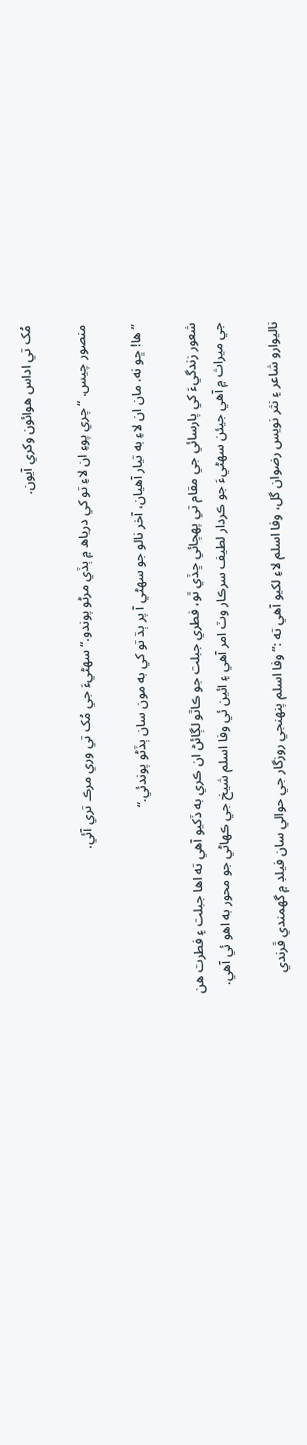مُک تي اداس هوائون وکري آيون.

منصور چيس. “چري پوءِ ان لاءِ تو کي درياھ ۾ ٻڏي مرڻو پوندو.“ سهڻيءَ جي مُک تي وري مرڪ تري آئي.

”ها! ڇو نه. مان ان لاءِ به تيار آهيان، آخر نالو جو سهڻي آ پر ٻڌ تو کي به مون سان ٻڏڻو پوندئي.“

شعور زندگيءَ کي پارسائي جي مقام تي پهچائي ڇڏي ٿو، فطري جبلت جو ڪاٿو لڳائڻ ان ڪري به ڏکيو آهي ته اها جبلت ۽ فطرت هن جي ميراث ۾ آهي جيئن سهڻيءَ جو ڪردار لطيف سرڪار وٽ امر آهي ۽ ائين ئي وفا اسلم شيخ جي ڪهاڻي جو محور به اهو ئي آهي.

ناليوارو شاعر ۽ نثر نويس رضوان گل، وفا اسلم لاءِ لکيو آهي ته :” وفا اسلم پنهنجي روزگار جي حوالي سان فيلڊ ۾ گهمندي ڦرندي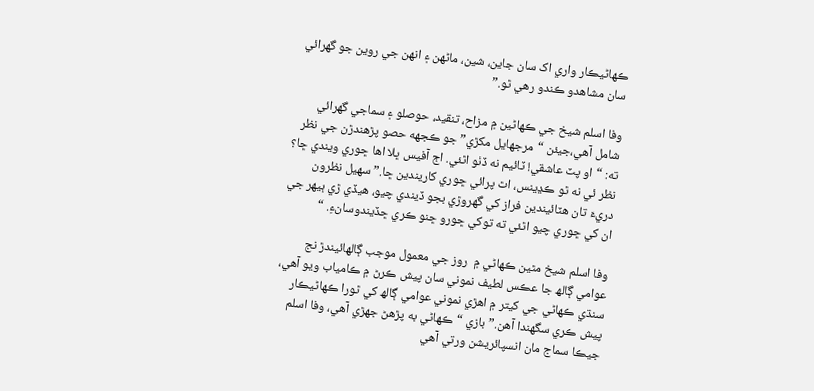ڪهاڻيڪار واري اک سان جاين، شين، ماڻهن ۽ انهن جي روين جو گهرائي سان مشاهدو ڪندو رهي ٿو.”

وفا اسلم شيخ جي ڪهاڻين ۾ مزاح، تنقيد، حوصلو ۽ سماجي گهرائي شامل آهي،جيئن “مرجهايل مکڙي” جو ڪجهه حصو پڙهندڙن جي نظر ته: “او پٽ عاشقي! ٽائيم نه ڏٺو اٿئي. اڄ آفيس ڀلا اها ڇوري ويندي ڇا؟ نظر ئي نه ٿو ڪڍينس، اٿ پرائي ڇوري کاريندين ڇا.” سهيل نظرون دريءَ تان هٽائيندين فراز کي گهروڙي بجو ڏيندي چيو، هيڏي ڙي ٻيھر جي ان کي ڇوري چيو اٿئي ته توکي ڇورو ڇنو ڪري ڇڏيندوسانءِ. “

وفا اسلم شيخ مٿين ڪهاڻي ۾  روز جي معمول موجب ڳالهائيندڙ نج عوامي ڳالھ جا عڪس لطيف نموني سان پيش ڪرڻ ۾ ڪامياب ويو آهي، سنڌي ڪهاڻي جي کيتر ۾ اهڙي نموني عوامي ڳالھ کي ٿورا ڪهاڻيڪار پيش ڪري سگهندا آهن.” بازي “ڪهاڻي به پڙهڻ جهڙي آهي، وفا اسلم جيڪا سماج مان انسپائريشن ورتي آهي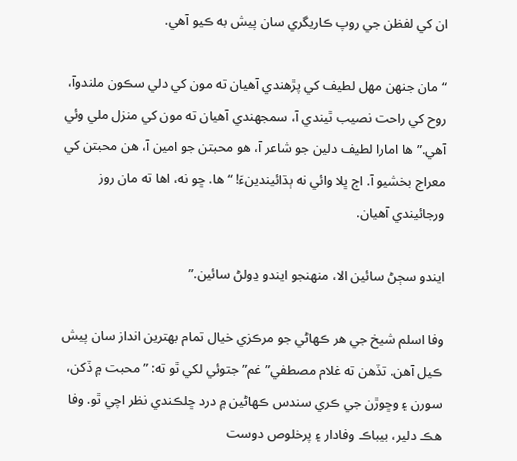ان کي لفظن جي روپ ڪاريگري سان پيش به ڪيو آهي.

“مان جنهن مهل لطيف کي پڙهندي آهيان ته مون کي دلي سڪون ملندوآ، روح کي راحت نصيب ٿيندي آ، سمجهندي آهيان ته مون کي منزل ملي وئي آهي.” ها امارا لطيف دلين جو شاعر آ، هو محبتن جو امين آ، هن محبتن کي معراج بخشيو آ. اڄ ڀلا وائي نه ٻڌائيندينءَ! “ها. ڇو نه، اها ته مان روز ورجائيندي آهيان.

ايندو سڄڻ سائين الا، منهنجو ايندو ڍولڻ سائين.”

وفا اسلم شيخ جي هر ڪهاڻي جو مرڪزي خيال تمام بهترين انداز سان پيش ڪيل آهن. تڏهن ته غلام مصطفي”غم” جتوئي لکي ٿو ته: ”محبت ۾ ڏکن، سورن ۽ وڇوڙن جي ڪري سندس ڪهاڻين ۾ درد ڇلڪندي نظر اچي ٿو. وفا هڪ دلير، بيباڪ وفادار ۽ پرخلوص دوست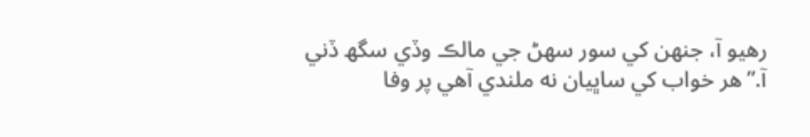رهيو آ، جنهن کي سور سهڻ جي مالڪ وڏي سگھ ڏني آ.” هر خواب کي ساڀيان نه ملندي آهي پر وفا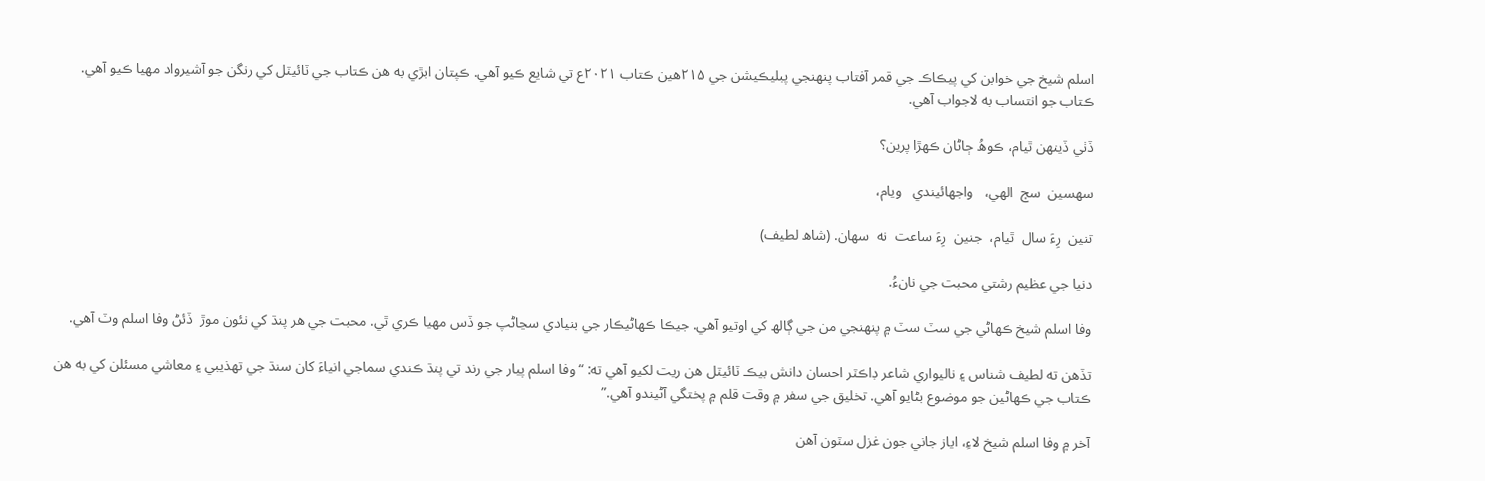اسلم شيخ جي خوابن کي پيڪاڪ جي قمر آفتاب پنهنجي پبليڪيشن جي ۲۱۵هين ڪتاب ۲۰۲۱ع تي شايع ڪيو آهي. ڪپتان ابڙي به هن ڪتاب جي ٽائيٽل کي رنگن جو آشيرواد مهيا ڪيو آهي. ڪتاب جو انتساب به لاجواب آهي.

ڏٺي ڏينهن ٿيام، ڪوھُ ڄاڻان ڪهڙا پرين؟

سهسين  سڄ  الهي،   واجھائيندي   ويام،

تنين  رِءَ سال  ٿيام،  جنين  رِءَ ساعت  نه  سهان. (شاھ لطيف)

دنيا جي عظيم رشتي محبت جي نانءُ.

وفا اسلم شيخ ڪهاڻي جي سٽ سٽ ۾ پنهنجي من جي ڳالھ کي اوتيو آهي. جيڪا ڪهاڻيڪار جي بنيادي سڃاڻپ جو ڏس مهيا ڪري ٿي. محبت جي هر پنڌ کي نئون موڙ  ڏئڻ وفا اسلم وٽ آهي.

تڏھن ته لطيف شناس ۽ ناليواري شاعر ڊاڪٽر احسان دانش بيڪ ٽائيٽل هن ريت لکيو آهي ته: “وفا اسلم پيار جي رند تي پنڌ ڪندي سماجي انياءَ کان سنڌ جي تهذيبي ۽ معاشي مسئلن کي به هن ڪتاب جي ڪهاڻين جو موضوع بڻايو آهي. تخليق جي سفر ۾ وقت قلم ۾ پختگي آڻيندو آهي.”

آخر ۾ وفا اسلم شيخ لاءِ، اياز جاني جون غزل سٽون آهن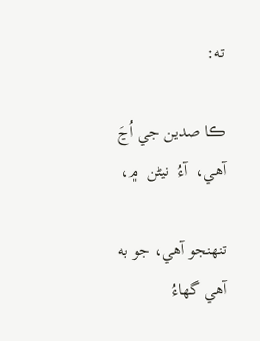ته:

ڪا صدين جي اُڃَ  آهي،  آءُ  نيڻن  ۾،

تنهنجو آهي، جو به آهي گهاءُ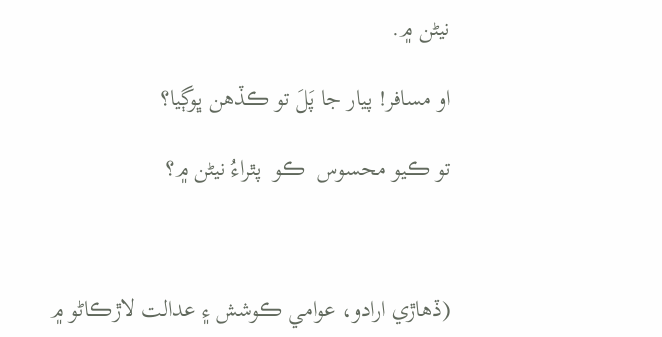نيڻن ۾.

او مسافر! پيار جا پَلَ تو ڪڏهن ڀوڳيا؟

تو ڪيو محسوس  ڪو  پٿراءُ نيڻن ۾؟



(ڏھاڙي ارادو، عوامي ڪوشش ۽ عدالت لاڙڪاڻو ۾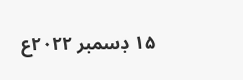۱۵ ڊسمبر ۲۰۲۲ع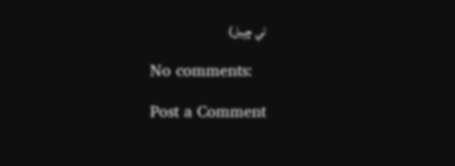تي ڇپيل)

No comments:

Post a Comment